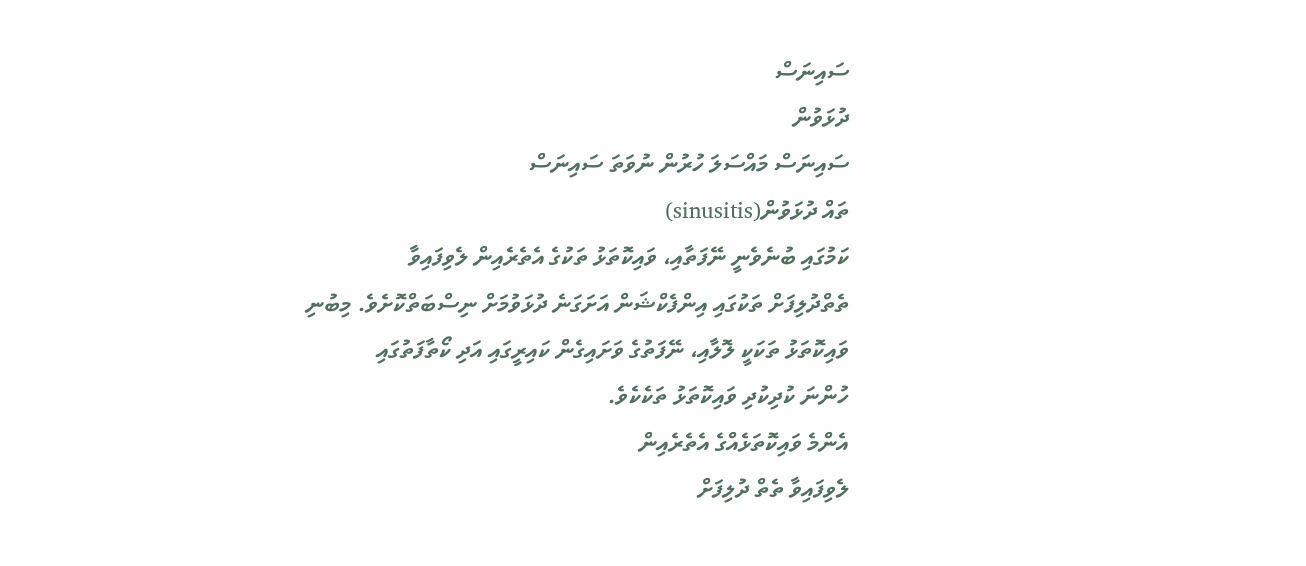ސައިނަސް
ދުޅަވުން
ސައިނަސް މައްސަލަ ހުރުން ނުވަތަ ސައިނަސް
ތައް ދުޅަވުން(sinusitis)
ކަމުގައި ބުނެވެނީ ނޭފަތާއި، ވައިކޮތަޅު ތަކުގެ އެތެރެއިން ލެވިފައިވާ
ތެތްދުލިފަށް ތަކުގައި އިންފެކްޝަން އަށަގަނެ ދުޅަވުމަށް ނިސްބަތްކޮށެވެ. މިބުނި
ވައިކޮތަޅު ތަކަކީ ލޮލާއި، ނޭފަތުގެ ވަށައިގެން ކައިރީގައި އަދި ކޯތާފަތުގައި
ހުންނަ ކުދިކުދި ވައިކޮތަޅު ތަކެކެވެ.
އެންމެ ވައިކޮތަޅެއްގެ އެތެރެއިން
ލެވިފައިވާ ތެތް ދުލިފަށް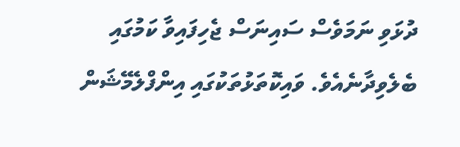ދުޅަވި ނަމަވެސް ސައިނަސް ޖެހިފައިވާ ކަމުގައި
ބެލެވިދާނެއެވެ. ވައިކޮތަޅުތަކުގައި އިންފްލެމޭޝަން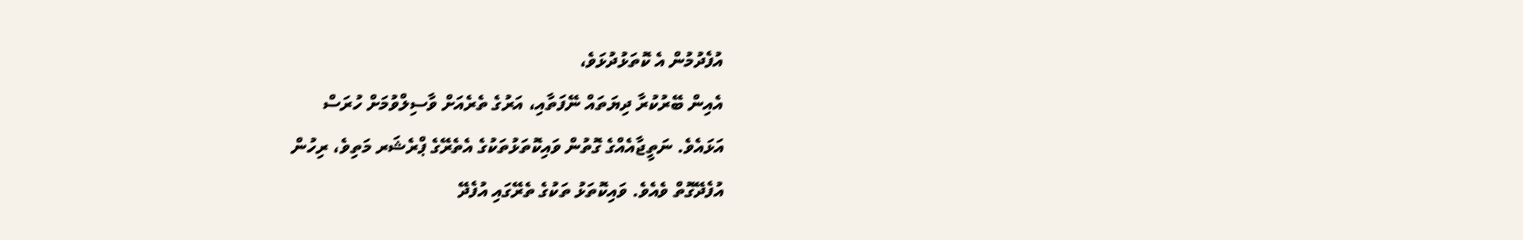އުފެދުމުން އެ ކޮތަޅުދުޅަވެ،
އެއިން ބޭރުކުރާ ދިޔަތައް ނޭފަތާއި، އަރުގެ ތެރެއަށް ވާސިލްވުމަށް ހުރަސް
އަޅައެވެ. ނަތީޖާއެއްގެ ގޮތުން ވައިކޮތަޅުތަކުގެ އެތެރޭގެ ޕްރެޝަރ މަތިވެ، ރިހުން
އުފެދޭގޮތް ވެއެވެ. ވައިކޮތަޅު ތަކުގެ ތެރޭގައި އުފެދޭ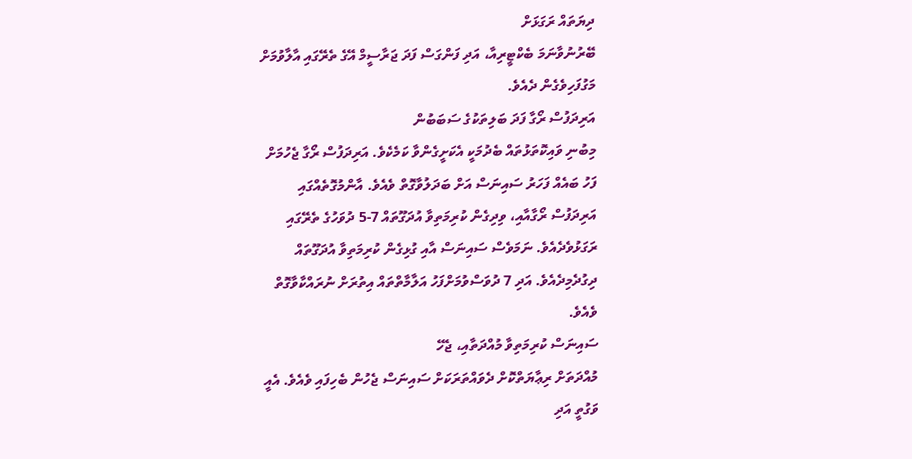ދިޔަތައް ރަގަޅަށް
ބޭރުނުވާނަމަ ބެކްޓީރިއާ، އަދި ފަންގަސް ފަދަ ޖަރާސީމް އޭގެ ތެރޭގައި އާލާވުމަށް
މަގުފަހިވެގެން ދެއެވެ.
އަރިދަފުސް ރޯގާ ފަދަ ބަލިތަކުގެ ސަބަބުން
މިބުނި ވައިކޮތަޅުތައް ބެދުމަކީ އެކަށީގެންވާ ކަމެކެވެ. އަރިދަފުސް ރޯގާ ޖެހުމަށް
ފަހު ބައެއް ފަހަރު ސައިނަސް އަށް ބަދަލުވާގޮތް ވެއެވެ. އާންމުގޮތެއްގައި
އަރިދަފުސް ރޯގާއާއި، ވިދިގެން ކުރިމަތިވާ އުދަގޫތައް 7-5 ދުވަހުގެ ތެރޭގައި
ރަގަޅުވެދެއެވެ. ނަމަވެސް ސައިނަސް އާއި ގުޅިގެން ކުރިމަތިވާ އުދަގޫތައް
ދިގުދެމިދެއެވެ. އަދި 7 ދުވަސްވުމަށްފަހު އަލާމާތްތައް އިތުރަށް ނުރައްކާވާގޮތް
ވެއެވެ.
ސައިނަސް ކުރިމަތިވާ މުއްދަތާއި، ޖެހޭ
މުއްދަތަށް ރިޢާޔަތްކޮށް ދެވައްތަރަކަށް ސައިނަސް ޖެހުން ބެހިފައި ވެއެވެ. އެއީ
ވަގުތީ އަދި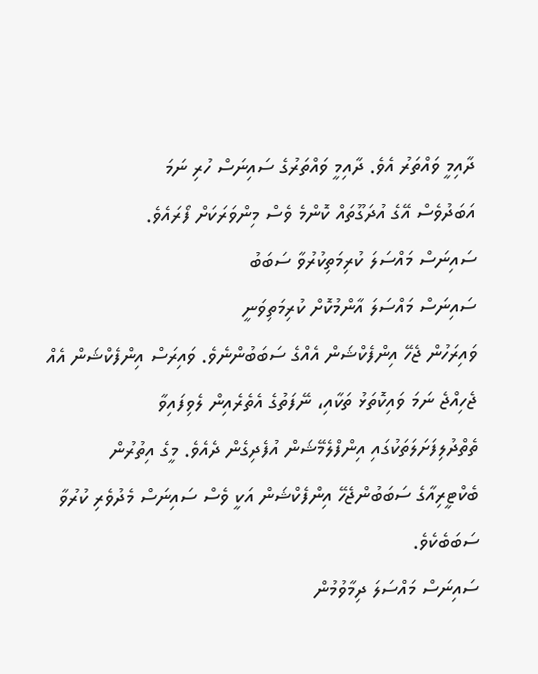ދާއިމީ ވައްތަރު އެވެ. ދާއިމީ ވައްތަރުގެ ސައިނަސް ހުރި ނަމަ
އަބަދުވެސް އޭގެ އުދަގޫތައް ކޮންމެ ވެސް މިންވަރަކަށް ފޯރައެވެ.
ސައިނަސް މައްސަލަ ކުރިމަތިކުރުވާ ސަބަބު
ސައިނަސް މައްސަލަ އާންމުކޮށް ކުރިމަތިވަނީ
ވައިރަހުން ޖެހޭ އިންފެކްޝަން އެއްގެ ސަބަބުންނެވެ. ވައިރަސް އިންފެކްޝަން އެއް
ޖެހިއްޖެ ނަމަ ވައިކޮތަޅު ތަކާއި، ނޭފަތުގެ އެތެރެއިން ލެވިފައިވާ
ތެތްދުލިފަށަލަތަކުގައި އިންފްލެމޭޝަން އުފެދިގެން ދެއެވެ. މީގެ އިތުރުން
ބެކްޓީރިއާގެ ސަބަބުންޖެހޭ އިންފެކްޝަން އަކީ ވެސް ސައިނަސް މެދުވެރި ކުރުވާ
ސަބަބެކެވެ.
ސައިނަސް މައްސަލަ ދިމާވުމުން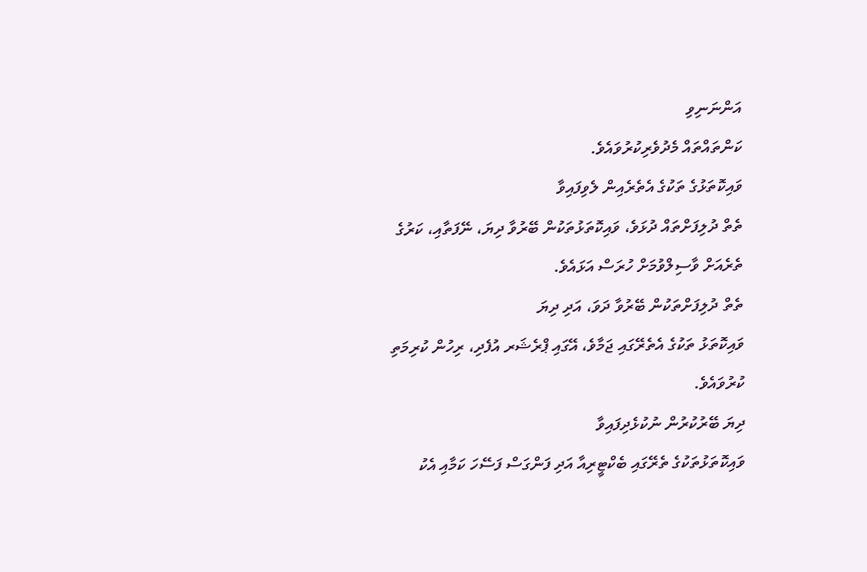އަންނަނިވި
ކަންތައްތައް މެދުވެރިކުރުވައެވެ.
ވައިކޮތަޅުގެ ތަކުގެ އެތެރެއިން ލެވިފައިވާ
ތެތް ދުލިފަށްތައް ދުޅަވެ، ވައިކޮތަޅުތަކުން ބޭރުވާ ދިޔަ، ނޭފަތާއި، ކަރުގެ
ތެރެއަށް ވާސިލްވުމަށް ހުރަސް އަޅައެވެ.
ތެތް ދުލިފަށްތަކުން ބޭރުވާ ދަވަ، އަދި ދިޔަ
ވައިކޮތަޅު ތަކުގެ އެތެރޭގައި ޖަމާވެ، އޭގައި ޕްރެޝަރ އުފެދި، ރިހުން ކުރިމަތި
ކުރުވައެވެ.
ދިޔަ ބޭރުކުރުން ނުކުޅެދިފައިވާ
ވައިކޮތަޅުތަކުގެ ތެރޭގައި ބެކްޓީރިއާ އަދި ފަންގަސް ފަސޭހަ ކަމާއި އެކު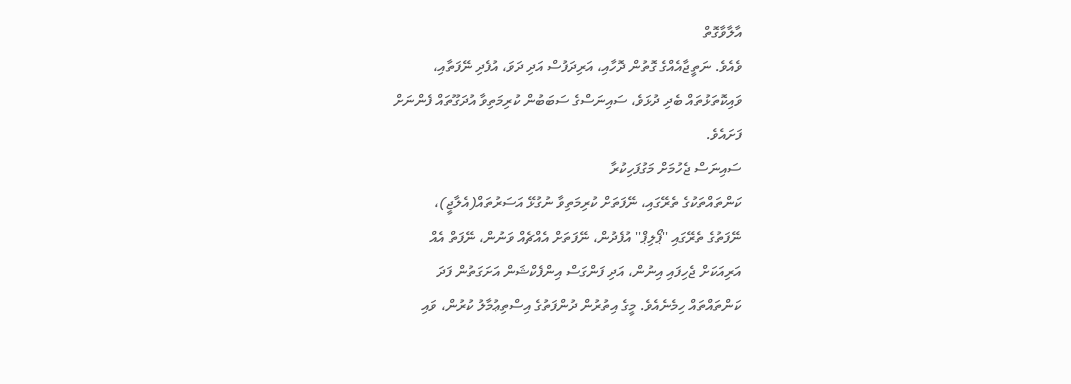އާލާވާގޮތް
ވެއެވެ. ނަތީޖާއެއްގެ ގޮތުން ދޮހާއި، އަރިދަފުސް އަދި ދަވަ، އުފެދި ނޭފަތާއި،
ވައިކޮތަޅުތައް ބެދި ދުޅަވެ، ސައިނަސްގެ ސަބަބުން ކުރިމަތިވާ އުދަގޫތައް ފެންނަށް
ފަށައެވެ.
ސައިނަސް ޖެހުމަށް މަގުފަހިކުރާ
ކަންތައްތަކުގެ ތެރޭގައި، ނޭފަތަށް ކުރިމަތިވާ ނުގުޅޭ އަސަރުތައް(އެލާޖީ)،
ނޭފަތުގެ ތެރޭގައި ''ޕޯލިޕް'' އުފެދުން، ނޭފަތަށް އެއްޗެއް ވަނުން، ނޭފަތް އެއް
އަރިއަކަށް ޖެހިފައި އިނުން، އަދި ފަންގަސް އިންފެކްޝަން އަށަގަތުން ފަދަ
ކަންތައްތައް ހިމެނެއެވެ. މީގެ އިތުރުން ދުންފަތުގެ އިސްތިޢުމާލު ކުރުން، ވައި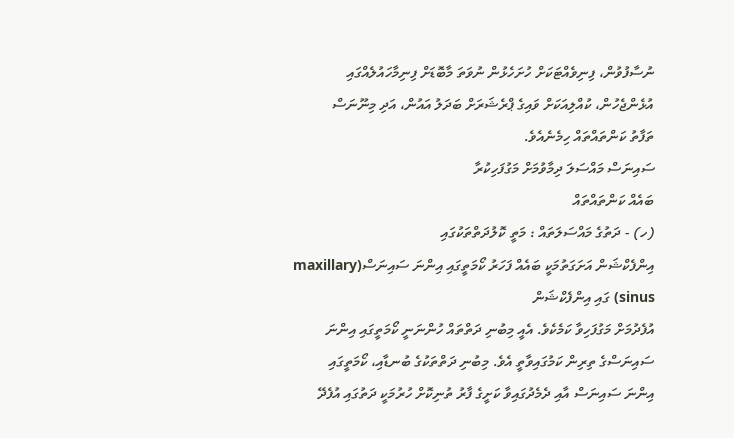ނުސާފުވުން، ފިނިވެއްޓަކަށް ހުށަހެޅުން ނުވަތަ މާބޮޑަށް ފިނިމާހައުލެއްގައި
އުޅެންޖެހުން، ކުއްލިއަކަށް ވައިގެ ޕްރެޝަރަށް ބަދަލު އައުން، އަދި މިނޫނަސް
ތަފާތު ކަންތައްތައް ހިމެނެއެވެ.
ސައިނަސް މައްސަލަ ދިމާވުމަށް މަގުފަހިކުރާ
ބައެއް ކަންތައްތައް
(ހ) - ދަތުގެ މައްސަލަތައް : މަތީ ކޮލުދަތްތަކުގައި
އިންފެކްޝަން އަށަގަތުމަކީ ބައެއް ފަހަރު ކޯމަތީގައި އިންނަ ސައިނަސް(maxillary sinus) ގައި އިންފެކްޝަން
އުފެދުމަށް މަގުފަހިވާ ކަމެކެވެ. އެއީ މިބުނި ދަތްތައް ހުންނަނީ ކޯމަތީގައި އިންނަ
ސައިނަސްގެ ތިރިން ކަމުގައިވާތީ އެވެ. މިބުނި ދަތްތަކުގެ ބުނޑާއި، ކޯމަތީގައި
އިންނަ ސައިނަސް އާއި ދެމެދުގައިވާ ކަށީގެ ފާރު ތުނިކޮށް ހުރުމަކީ ދަތުގައި އުފެދޭ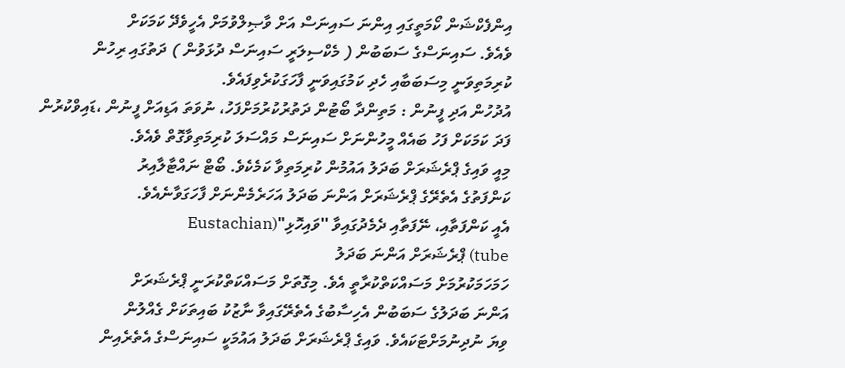އިންފެކްޝަން ކޯމަތީގައި އިންނަ ސައިނަސް އަށް ވާޞިލްވުމަށް އެހީވެދޭ ކަމަކަށް
ވެއެވެ. ސައިނަސްގެ ސަބަބުން ( މެކްސިލަރީ ސައިނަސް ދުޅަވުން ) ދަތުގައި ރިހުން
ކުރިމަތިވަނީ މިސަބަބާއި ހެދި ކަމުގައިވަނީ ފާހަގަކުރެވިފައެވެ.
އުދުހުން އަދި ފީނުން : މަތިންދާ ބޯޓުން ދަތުރުކުރުމަށްފަހު، ނުވަތަ އަޑިއަށް ފީނުން ،ޑައިވްކުރުން
ފަދަ ކަމަކަށް ފަހު ބައެއް މީހުންނަށް ސައިނަސް މައްސަލަ ކުރިމަތިވާގޮތް ވެއެވެ.
މިއީ ވައިގެ ޕްރެޝަރަށް ބަދަލު އައުމުން ކުރިމަތިވާ ކަމެކެވެ. ބޯޓް ނައްޓާލާއިރު
ކަންފަތުގެ އެތެރޭގެ ޕްރެޝަރަށް އަންނަ ބަދަލު އަހަރެމެންނަށް ފާހަގަވާނެއެވެ.
އެއީ ކަންފަތާއި، ނޭފަތާއި ދެމެދުގައިވާ ''ވައިހޮޅި"(Eustachian
tube) ޕްރެޝަރަށް އަންނަ ބަދަލު
ހަމަހަމަކުރުމަށް މަސައްކަތްކުރާތީ އެވެ. މިގޮތަށް މަސައްކަތްކުރަނީ ޕްރެޝަރަށް
އަންނަ ބަދަލުގެ ސަބަބުން އެހިސާބުގެ އެތެރޭގައިވާ ނާޒުކު ބައިތަކަށް ގެއްލުން
ވިޔަ ނުދިނުމަށްޓަކައެވެ. ވައިގެ ޕްރެޝަރަށް ބަދަލު އައުމަކީ ސައިނަސްގެ އެތެރެއިން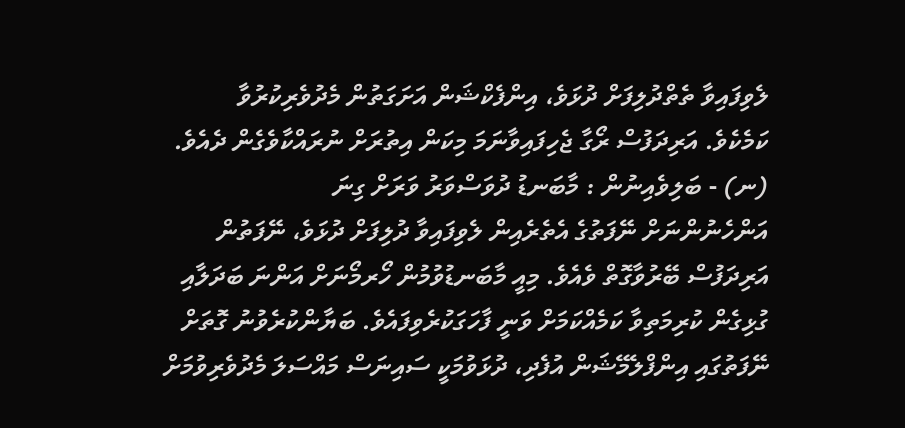ލެވިފައިވާ ތެތްދުލިފަށް ދުޅަވެ، އިންފެކްޝަން އަށަގަތުން މެދުވެރިކުރުވާ
ކަމެކެވެ. އަރިދަފުސް ރޯގާ ޖެހިފައިވާނަމަ މިކަން އިތުރަށް ނުރައްކާވެގެން ދެއެވެ.
(ނ) - ބަލިވެއިނުން : މާބަނޑު ދުވަސްވަރު ވަރަށް ގިނަ
އަންހެނުންނަށް ނޭފަތުގެ އެތެރެއިން ލެވިފައިވާ ދުލިފަށް ދުޅަވެ، ނޭފަތުން
އަރިދަފުސް ބޭރުވާގޮތް ވެއެވެ. މިއީ މާބަނޑުވުމުން ހޯރމޯނަށް އަންނަ ބަދަލާއި
ގުޅިގެން ކުރިމަތިވާ ކަމެއްކަމަށް ވަނީ ފާހަގަކުރެވިފައެވެ. ބަޔާންކުރެވުނު ގޮތަށް
ނޭފަތުގައި އިންފްލެމޭޝަން އުފެދި، ދުޅަވުމަކީ ސައިނަސް މައްސަލަ މެދުވެރިވުމަށް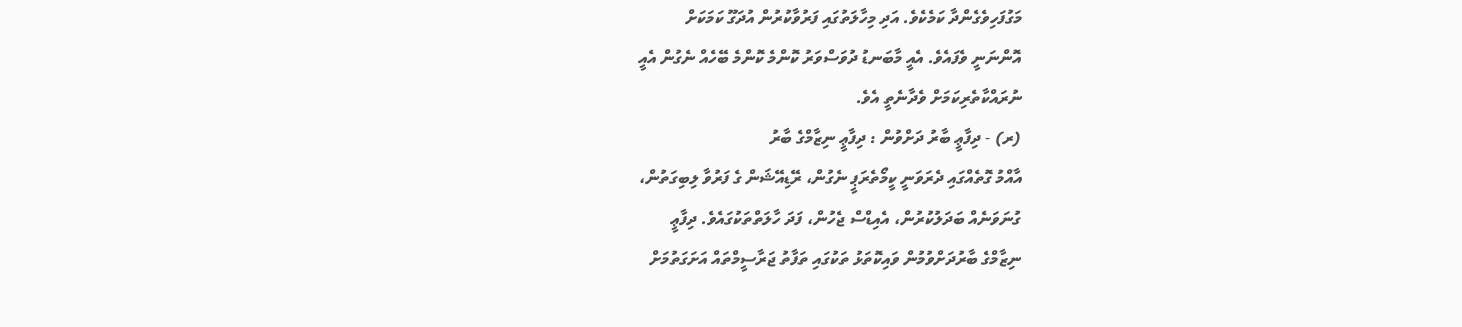މަގުފަހިވެގެންދާ ކަމެކެވެ. އަދި މިހާލަތުގައި ފަރުވާކުރުން އުދަގޫ ކަމަކަށް
އޮންނަނީ ވެފައެވެ. އެއީ މާބަނޑު ދުވަސްވަރު ކޮންމެ ކޮންމެ ބޭހެއް ނެގުން އެއީ
ނުރައްކާތެރިކަމަށް ވެދާނެތީ އެވެ.
(ރ) - ދިފާޢީ ބާރު ދަށްވުން : ދިފާޢީ ނިޒާމްގެ ބާރު
އާއްމު ގޮތެއްގައި ދެރަވަނީ ކީމޯތެރަޕީ ނެގުން، ރޭޑިއޭޝަން ގެ ފަރުވާ ލިބިގަތުން،
ގުނަވަނެއް ބަދަލުކުރުން، އެއިޑްސް ޖެހުން، ފަދަ ހާލަތްތަކުގައެވެ. ދިފާޢީ
ނިޒާމްގެ ބާރުދަށްވުމުން ވައިކޮތަޅު ތަކުގައި ތަފާތު ޖަރާސީމްތައް އަށަގަތުމަށް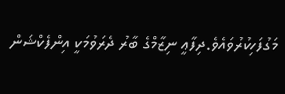މަގުފަހިކުރުވައެވެ.ދިފާޢީ ނިޒާމްގެ ބާރު ދެރަވުމަކީ އިންފެކްޝަން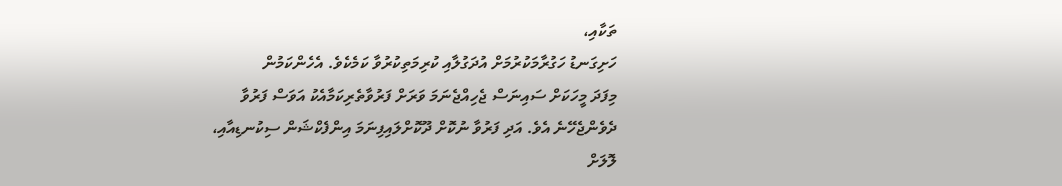ތަކާއި،
ހަށިގަނޑު ހަގުރާމަކުރުމަށް އުދަގުލާއި ކުރިމަތިކުރުވާ ކަމެކެވެ. އެހެންކަމުން
މިފަދަ މީހަކަށް ސައިނަސް ޖެހިއްޖެނަމަ ވަރަށް ފަރުވާތެރިކަމާއެކު އަވަސް ފަރުވާ
ދެވެންޖެހޭނެ އެވެ. އަދި ފަރުވާ ނުކޮށް ދޫކޮށްލައިފިނަމަ އިންފެކްޝަން ސިކުނޑިއާއި،
ލޮލަށް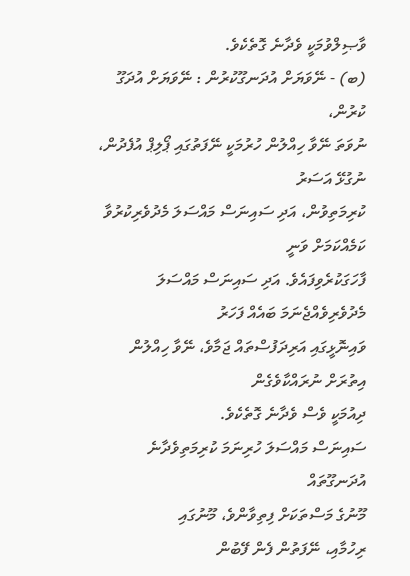ވާޞިލްވުމަކީ ވެދާނެ ގޮތެކެވެ.
(ބ) - ނޭވަޔަށް އުދަނގޫކުރުން : ނޭވަޔަށް އުދަގޫ ކުރުން،
ނުވަތަ ނޭވާ ހިއްލުން ހުރުމަކީ ނޭފަތުގައި ޕޯލިޕް އުފެދުން، ނުގުޅޭ އަސަރު
ކުރިމަތިވުން، އަދި ސައިނަސް މައްސަލަ މެދުވެރިކުރުވާ ކަމެއްކަމަށް ވަނީ
ފާހަގަކުރެވިފައެވެ. އަދި ސައިނަސް މައްސަލަ މެދުވެރިވެއްޖެނަމަ ބައެއް ފަހަރު
ވައިނޮޅީގައި އަރިދަފުސްތައް ޖަމާވެ، ނޭވާ ހިއްލުން އިތުރަށް ނުރައްކާވެގެން
ދިއުމަކީ ވެސް ވެދާނެ ގޮތެކެވެ.
ސައިނަސް މައްސަލަ ހުރިނަމަ ކުރިމަތިވެދާނެ
އުދަނގޫތައް
މޫނުގެ މަސްތަކަށް ފިތިވާންވެ، މޫނުގައި
ރިހުމާއި، ނޭފަތުން ފެން ފޭބުން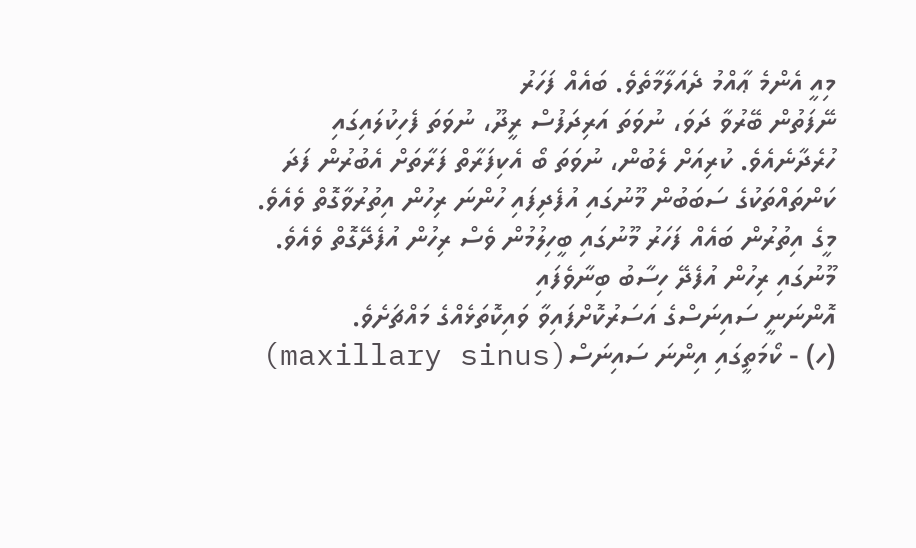މިއީ އެންމެ ޢާއްމު ދެއަލާމާތެވެ. ބައެއް ފަހަރު
ނޭފަތުން ބޭރުވާ ދަވަ، ނުވަތަ އަރިދަފުސް ރީދޫ، ނުވަތަ ފެހިކުލައިގައި
ހުރެދާނެއެވެ. ކުރިއަށް ލެބުން، ނުވަތަ ބޯ އެކިފަރާތް ފަރާތަށް އެބުރުން ފަދަ
ކަންތައްތަކުގެ ސަބަބުން މޫނުގައި އުފެދިފައި ހުންނަ ރިހުން އިތުރުވާގޮތް ވެއެވެ.
މީގެ އިތުރުން ބައެއް ފަހަރު މޫނުގައި ބީހިލުމުން ވެސް ރިހުން އުފެދޭގޮތް ވެއެވެ.
މޫނުގައި ރިހުން އުފެދޭ ހިސާބު ބިނާވެފައި
އޮންނަނީ ސައިނަސްގެ އަސަރުކޮށްފައިވާ ވައިކޮތަޅެއްގެ މައްޗަށެވެ.
(ހ) - ކޯމަތީގައި އިންނަ ސައިނަސް(maxillary sinus)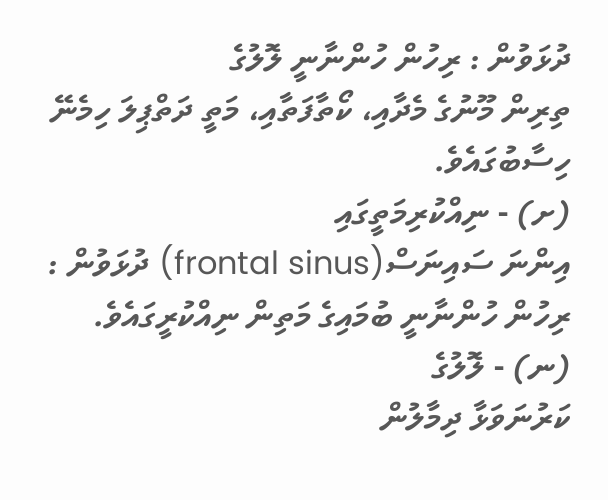ދުޅަވުން : ރިހުން ހުންނާނީ ލޮލުގެ
ތިރިން މޫނުގެ މެދާއި، ކޯތާފަތާއި، މަތީ ދަތްޕިލަ ހިމެނޭ ހިސާބުގައެވެ.
(ށ) - ނިއްކުރިމަތީގައި
އިންނަ ސައިނަސް(frontal sinus) ދުޅަވުން : ރިހުން ހުންނާނީ ބުމައިގެ މަތިން ނިއްކުރީގައެވެ.
(ނ) - ލޮލުގެ
ކަރުނަވަޅާ ދިމާލުން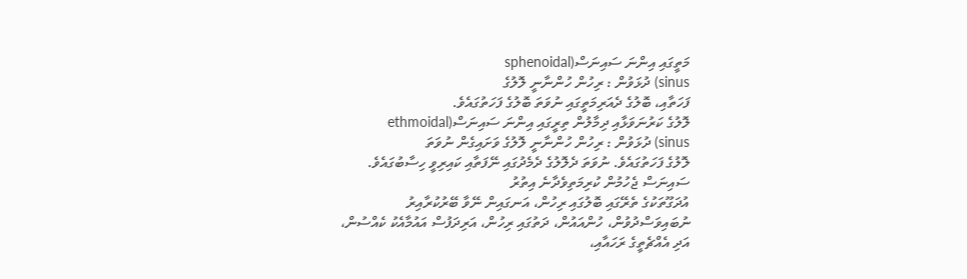މަތީގައި އިންނަ ސައިނަސް(sphenoidal
sinus) ދުޅަވުން : ރިހުން ހުންނާނީ ލޮލުގެ
ފަހަތާއި، ބޮލުގެ ދެއަރިމަތީގައި ނުވަތަ ބޮލުގެ ފަހަތުގައެވެ.
ލޮލުގެ ކަރުނަވަޅާއި ދިމާލުން ތިރީގައި އިންނަ ސައިނަސް(ethmoidal
sinus) ދުޅަވުން : ރިހުން ހުންނާނީ ލޮލުގެ ވަށައިގެން ނުވަތަ
ލޮލުގެ ފަހަތުގައެވެ. ނުވަތަ ދެލޮލުގެ ދެމެދުގައި ނޭފަތާއި ކައިރިވީ ހިސާބުގައެވެ.
ސައިނަސް ޖެހުމުން ކުރިމަތިވެދާނެ އިތުރު
އުދަގޫތަކުގެ ތެރޭގައި ބޮލުގައި ރިހުން، އަނގައިން ނޭވާ ބޭރުކުރާއިރު
ނުބައިވަސްދުވުން، ހުންއައުން، ދަތުގައި ރިހުން، އަރިދަފުސް އައުމާއެކު ކެއްސުން،
އަދި އެއްޗެތީގެ ރަހައާއި،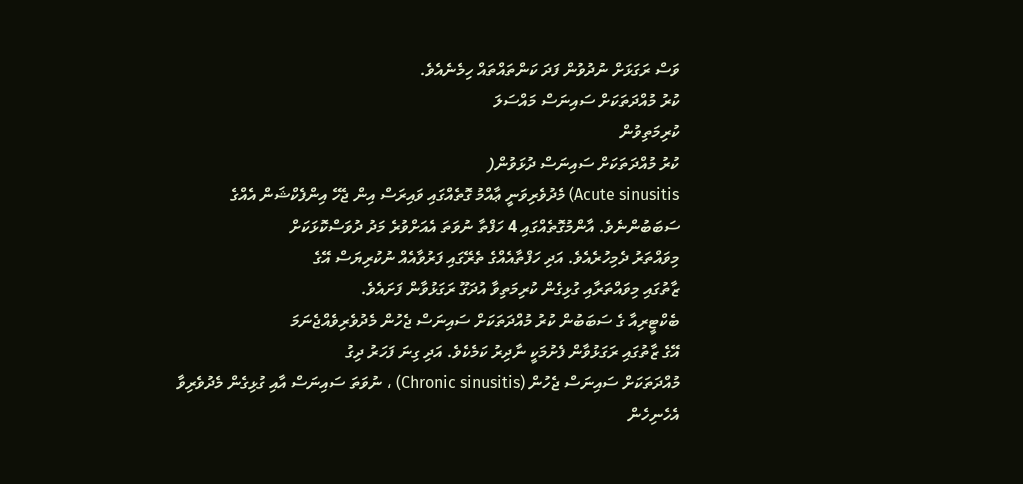ވަސް ރަގަޅަށް ނުދުވުން ފަދަ ކަންތައްތައް ހިމެނެއެވެ.
ކުރު މުއްދަތަކަށް ސައިނަސް މައްސަލަ
ކުރިމަތިވުން
ކުރު މުއްދަތަކަށް ސައިނަސް ދުޅަވުން(
Acute sinusitis) މެދުވެރިވަނީ ޢާއްމު ގޮތެއްގައި ވައިރަސް އިން ޖެހޭ އިންފެކްޝަން އެއްގެ
ސަބަބުންނެވެ. އާންމުގޮތެއްގައި 4 ހަފްތާ ނުވަތަ އެއަށްވުރެ މަދު ދުވަސްކޮޅަކަށް
މިވައްތަރު ދެމިހުރެއެވެ. އަދި ހަފްތާއެއްގެ ތެރޭގައި ފަރުވާއެއް ނުކުރިޔަސް އޭގެ
ޒާތުގައި މިވައްތަރާއި ގުޅިގެން ކުރިމަތިވާ އުދަގޫ ރަގަޅުވާން ފަށައެވެ.
ބެކްޓީރިއާ ގެ ސަބަބުން ކުރު މުއްދަތަކަށް ސައިނަސް ޖެހުން މެދުވެރިވެއްޖެނަމަ
އޭގެ ޒާތުގައި ރަގަޅުވާން ފެށުމަކީ ނާދިރު ކަމެކެވެ. އަދި ގިނަ ފަހަރު ދިގު
މުއްދަތަކަށް ސައިނަސް ޖެހުން (Chronic sinusitis) ، ނުވަތަ ސައިނަސް އާއި ގުޅިގެން މެދުވެރިވާ
އެހެނިހެން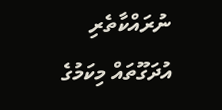ނުރައްކާތެރި އުދަގޫތައް މިކަމުގެ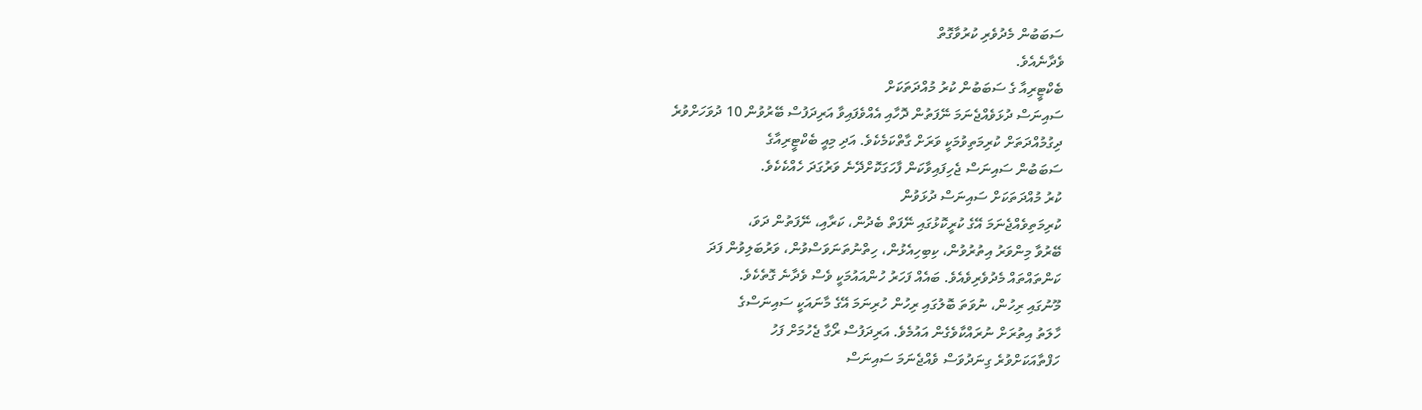ސަބަބުން މެދުވެރި ކުރުވާގޮތް
ވެދާނެއެވެ.
ބެކްޓީރިއާ ގެ ސަބަބުން ކުރު މުއްދަތަކަށް
ސައިނަސް ދުޅަވެއްޖެނަމަ ނޭފަތުން ދޮހާއި އެއްވެފައިވާ އަރިދަފުސް ބޭރުވުން 10 ދުވަހަށްވުރެ
ދިގުމުއްދަތަށް ކުރިމަތިވުމަކީ ވަރަށް ގާތްކަމެކެވެ. އަދި މިއީ ބެކްޓީރިއާގެ
ސަބަބުން ސައިނަސް ޖެހިފައިވާކަން ފާހަގަކޮށްދޭނެ ވަރުގަދަ ހެއްކެކެވެ.
ކުރު މުއްދަތަކަށް ސައިނަސް ދުޅަވުން
ކުރިމަތިވެއްޖެނަމަ އޭގެ ކުރީކޮޅުގައި ނޭފަތް ބެދުން، ކަރާއި، ނޭފަތުން ދަވަ،
ބޭރުވާ މިންވަރު އިތުރުވުން، ކިބިހިއެޅުން، ހިތްނުތަނަވަސްވުން، ވަރުބަލިވުން ފަދަ
ކަންތައްތައް މެދުވެރިވެއެވެ. ބައެއް ފަހަރު ހުންއައުމަކީ ވެސް ވެދާނެ ގޮތެކެވެ.
މޫނުގައި ރިހުން، ނުވަތަ ބޮލުގައި ރިހުން ހުރިނަމަ އޭގެ މާނައަކީ ސައިނަސްގެ
ހާލަތު އިތުރަށް ނުރައްކާވެގެން އައުމެވެ. އަރިދަފުސް ރޯގާ ޖެހުމަށް ފަހު
ހަފްތާއަކަށްވުރެ ގިނަދުވަސް ވެއްޖެނަމަ ސައިނަސް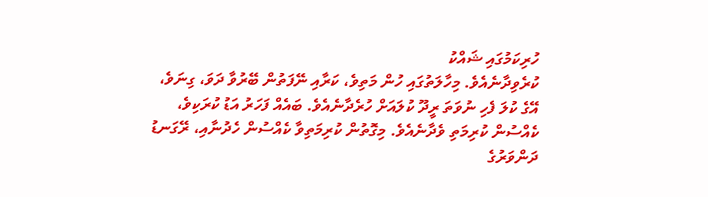ހުރިކަމުގައި ޝައްކު
ކުރެވިދާނެއެވެ. މިހާލަތުގައި ހުން މަތިވެ، ކަރާއި ނޭފަތުން ބޭރުވާ ދަވަ، ގިނަވެ،
އޭގެ ކުލަ ފެހި ނުވަތަ ރީދޫ ކުލައަށް ހުރެދާނެއެވެ. ބައެއް ފަހަރު އަޑު ކުރަކިވެ،
ކެއްސުން ކުރިމަތި ވެދާނެއެވެ. މިގޮތުން ކުރިމަތިވާ ކެއްސުން ހެދުނާއި، ރޭގަނޑު
ދަންވަރުގެ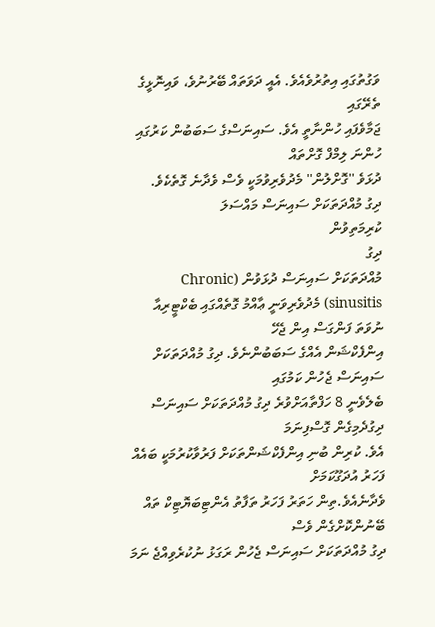ވަގުތުގައި އިތުރުވެއެވެ. އެއީ ދަވަތައް ބޭރުނުވެ، ވައިނޮޅީގެ ތެރޭގައި
ޖަމާވެފައި ހުންނާތީ އެވެ. ސައިނަސްގެ ސަބަބުން ކަރުގައި ހުންނަ ލިމްފް ގޮށްތައް
ދުޅަވެ ''ގޮށްލުން'' މެދުވެރިވުމަކީ ވެސް ވެދާނެ ގޮތެކެވެ.
ދިގު މުއްދަތަކަށް ސައިނަސް މައްސަލަ
ކުރިމަތިވުން
ދިގު
މުއްދަތަކަށް ސައިނަސް ދުޅަވުން (Chronic sinusitis) މެދުވެރިވަނީ ޢާއްމު ގޮތެއްގައި ބެކްޓީރިއާ ނުވަތަ ފަންގަސް އިން ޖެހޭ
އިންފެކްޝަން އެއްގެ ސަބަބުންނެވެ. ދިގު މުއްދަތަކަށް ސައިނަސް ޖެހުން ކަމުގައި
ބެލެވެނީ 8 ހަފްތާއަށްވުރެ ދިގު މުއްދަތަކަށް ސައިނަސް ދިގުދެމިގެން ގޮސްފިނަމަ
އެވެ. ކުރިން ބުނި އިންފެކްޝަންތަކަށް ފަރުވާކުރުމަކީ ބައެއް ފަހަރު އުދަގޫކަމަށް
ވެދާނެއެވެ.ތިން ހަތަރު ފަހަރު ތަފާތު އެންޓިބަޔޮޓިކް ތައް ބޭނުންކޮށްގެން ވެސް
ދިގު މުއްދަތަކަށް ސައިނަސް ޖެހުން ރަގަޅު ނުކުރެވިއްޖެ ނަމަ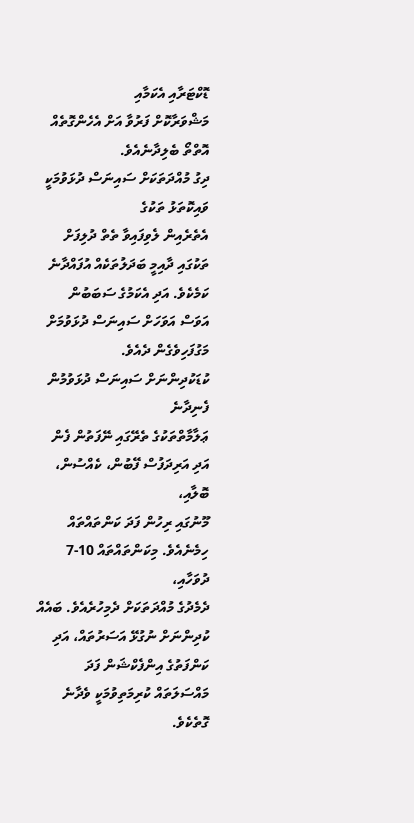ޑޮކްޓަރާއި އެކަމާއި
މަޝްވަރާކޮށް ފަރުވާ އަށް އެހެންގޮތެއް އޮތްތޯ ބެލިދާނެއެވެ.
ދިގު މުއްދަތަކަށް ސައިނަސް ދުޅަވުމަކީ ވައިކޮތަޅު ތަކުގެ
އެތެރެއިން ލެވިފައިވާ ތެތް ދުލިފަށް ތަކުގައި ދާއިމީ ބަދަލުތަކެއް އުފައްދާނެ
ކަމެކެވެ. އަދި އެކަމުގެ ސަބަބުން އަވަސް އަވަހަށް ސައިނަސް ދުޅަވުމަށް
މަގުފަހިވެގެން ދެއެވެ.
ކުޑަކުދިންނަށް ސައިނަސް ދުޅަވުމުން ފެނިދާނެ
ޢަލާމާތްތަކުގެ ތެރޭގައި ނޭފަތުން ފެން އަދި އަރިދަފުސް ފޭބުން، ކެއްސުން، ބޮލާއި،
މޫނުގައި ރިހުން ފަދަ ކަންތައްތައް ހިމެނެއެވެ. މިކަންތައްތައް 10-7 ދުވަހާއި،
ދެމެދުގެ މުއްދަތަކަށް ދެމިހުރެއެވެ. ބައެއް ކުދިންނަށް ނުގުޅޭ އަސަރުތައް، އަދި
ކަންފަތުގެ އިންފެކްޝަން ފަދަ މައްސަލަތައް ކުރިމަތިވުމަކީ ވެދާނެ ގޮތެކެވެ.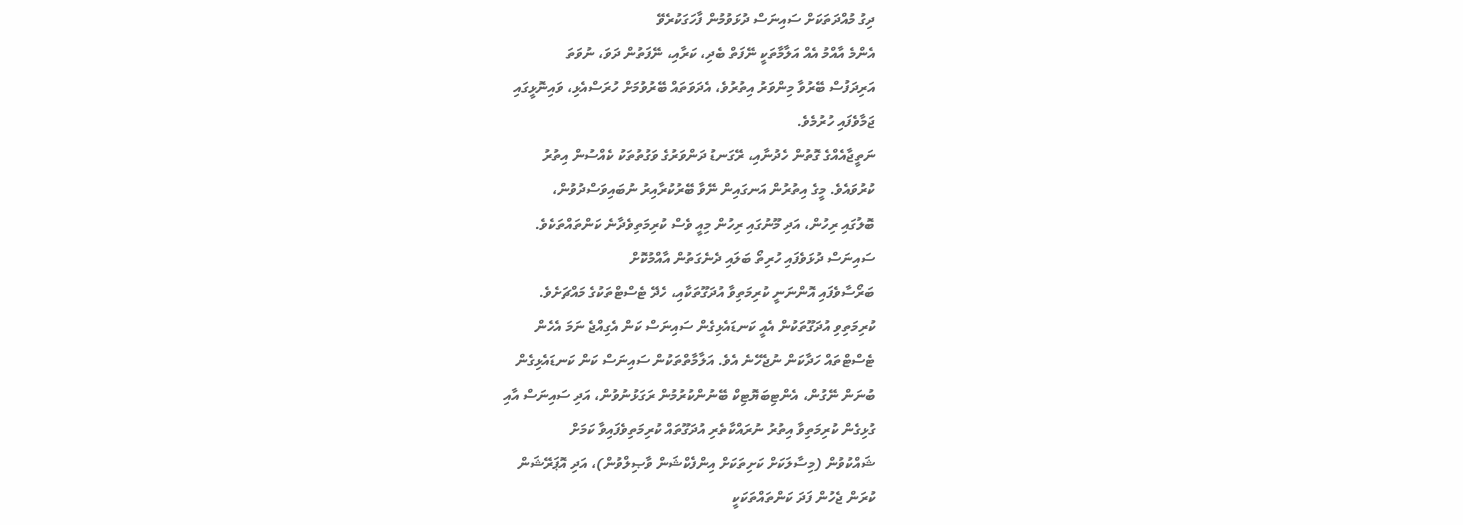ދިގު މުއްދަތަކަށް ސައިނަސް ދުޅަވުމުން ފާހަގަކުރެވޭ
އެންމެ އާއްމު އެއް އަލާމާތަކީ ނޭފަތް ބެދި، ކަރާއި، ނޭފަތުން ދަވަ، ނުވަތަ
އަރިދަފުސް ބޭރުވާ މިންވަރު އިތުރުވެ، އެދަވަތައް ބޭރުވުމަށް ހުރަސްއެޅި، ވައިނޮޅީގައި
ޖަމާވެފައި ހުރުމެވެ.
ނަތީޖާއެއްގެ ގޮތުން ހެދުނާއި، ރޭގަނޑު ދަންވަރުގެ ވަގުތުތަކު ކެއްސުން އިތުރު
ކުރުވައެވެ. މީގެ އިތުރުން އަނގައިން ނޭވާ ބޭރުކުރާއިރު ނުބައިވަސްދުވުން،
ބޮލުގައި ރިހުން، އަދި މޫނުގައި ރިހުން މިއީ ވެސް ކުރިމަތިވެދާނެ ކަންތައްތަކެވެ.
ސައިނަސް ދުޅަވެފައި ހުރިތޯ ބަލައި ދެނެގަތުން އާއްމުކޮށް
ބަރޯސާވެފައި އޮންނަނީ ކުރިމަތިވާ އުދަގޫތަކާއި، ހެދޭ ޓެސްޓްތަކުގެ މައްޗަށެވެ.
ކުރިމަތިވި އުދަގޫތަކުން އެއީ ކަނޑައެޅިގެން ސައިނަސް ކަން އެގިއްޖެ ނަމަ އެހެން
ޓެސްޓްތައް ހަދާކަން ނުޖެހޭނެ އެވެ. އަލާމާތްތަކުން ސައިނަސް ކަން ކަނޑައެޅިގެން
ބުނަން ނޭގުން، އެންޓިބަޔޮޓިކް ބޭނުންކުރުމުން ރަގަޅުނުވުން، އަދި ސައިނަސް އާއި
ގުޅިގެން ކުރިމަތިވާ އިތުރު ނުރައްކާތެރި އުދަގޫތައް ކުރިމަތިވެފައިވާ ކަމަށް
ޝައްކުވުން (މިސާލަކަށް ކަށިތަކަށް އިންފެކްޝަން ވާޞިލްވުން)، އަދި އޮޕަރޭޝަން
ކުރަން ޖެހުން ފަދަ ކަންތައްތަކަކީ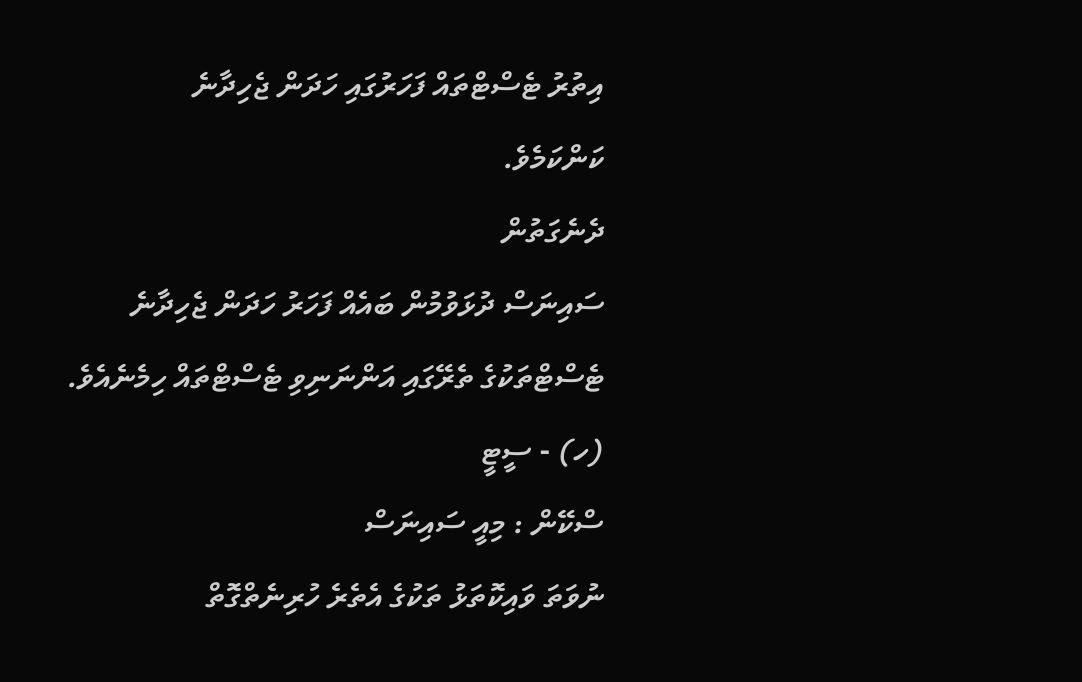އިތުރު ޓެސްޓްތައް ފަހަރުގައި ހަދަން ޖެހިދާނެ
ކަންކަމެވެ.
ދެނެގަތުން
ސައިނަސް ދުޅަވުމުން ބައެއް ފަހަރު ހަދަން ޖެހިދާނެ
ޓެސްޓްތަކުގެ ތެރޭގައި އަންނަނިވި ޓެސްޓްތައް ހިމެނެއެވެ.
(ހ) - ސީޓީ
ސްކޭން : މިއީ ސައިނަސް
ނުވަތަ ވައިކޮތަޅު ތަކުގެ އެތެރެ ހުރިނެތްގޮތް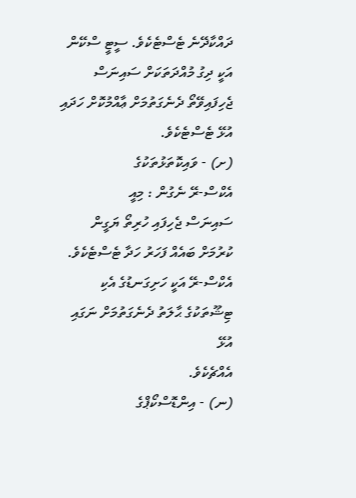ދައްކާދޭނެ ޓެސްޓެކެވެ. ސީޓީ ސްކޭން
އަކީ ދިގު މުއްދަތަކަށް ސައިނަސް ޖެހިފައިވޭތޯ ދެނެގަތުމަށް ޢާއްމުކޮށް ހަދައި
އުޅޭ ޓެސްޓެކެވެ.
(ށ) - ވައިކޮތަޅުތަކުގެ
އެކްސް-ރޭ ނެގުން : މިއީ
ސައިނަސް ޖެހިފައި ހުރިތޯ ޔަގީން ކުރުމަށް ބައެއް ފަހަރު ހަދާ ޓެސްޓެކެވެ.
އެކްސް-ރޭ އަކީ ހަށިގަނޑުގެ އެކި ޓިޝޫތަކުގެ ޙާލަތު ދެނެގަތުމަށް ނަގައި އުޅޭ
އެއްޗެކެވެ.
(ނ) - އިންޑޮސްކޯޕްގެ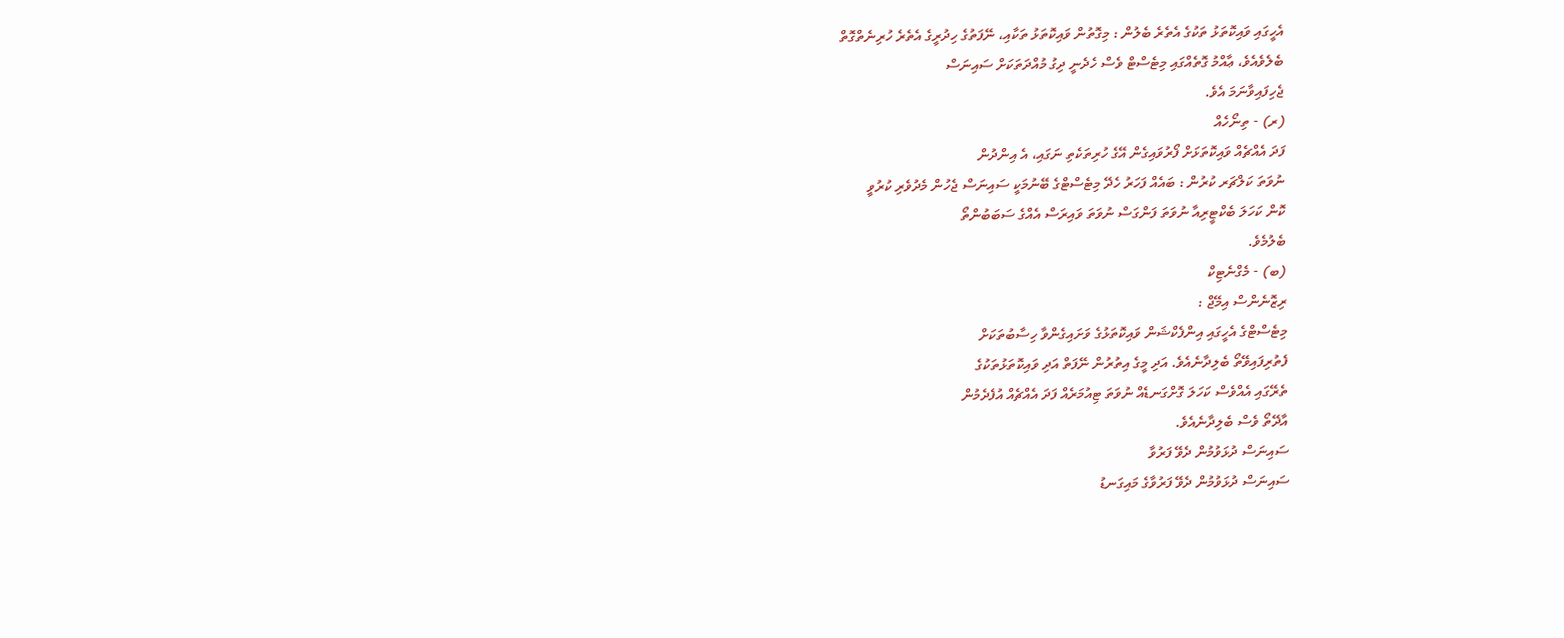އެހީގައި ވައިކޮތަޅު ތަކުގެ އެތެރެ ބެލުން : މިގޮތުން ވައިކޮތަޅު ތަކާއި، ނޭފަތުގެ ހިދުރީގެ އެތެރެ ހުރިނެތްގޮތް
ބެލެވެއެވެ، ޢާއްމު ގޮތެއްގައި މިޓެސްޓް ވެސް ހެދެނީ ދިގު މުއްދަތަކަށް ސައިނަސް
ޖެހިފައިވާނަމަ އެވެ.
(ރ) - ތިނޯހެއް
ފަދަ އެއްޗެއް ވައިކޮތަޅަށް ފޯރުވައިގެން އޭގެ ހުރިތަކެތި ނަގައި، އެ އިންދުން
ނުވަތަ ކަލްޗަރ ކުރުން : ބައެއް ފަހަރު ހެދޭ މިޓެސްޓްގެ ބޭނުމަކީ ސައިނަސް ޖެހުން މެދުވެރި ކުރުވީ
ކޮން ކަހަލަ ބެކްޓީރިއާ ނުވަތަ ފަންގަސް ނުވަތަ ވައިރަސް އެއްގެ ސަބަބުންތޯ
ބެލުމެވެ.
(ބ) - މެގްނެޓިކް
ރިޒޮނެންސް އިމޭޖް :
މިޓެސްޓްގެ އެހީގައި އިންފެކްޝަން ވައިކޮތަޅުގެ ވަށައިގެންވާ ހިސާބުތަކަށް
ފެތުރިފައިވޭތޯ ބެލިދާނެއެވެ. އަދި މީގެ އިތުރުން ނޭފަތް އަދި ވައިކޮތަޅުތަކުގެ
ތެރޭގައި އެއްވެސް ކަހަލަ ގޮށްގަނޑެއް ނުވަތަ ޓިއުމަރެއް ފަދަ އެއްޗެއް އުފެދެމުން
އާދޭތޯ ވެސް ބެލިދާނެއެވެ.
ސައިނަސް ދުޅަވުމުން ދެވޭ ފަރުވާ
ސައިނަސް ދުޅަވުމުން ދެވޭ ފަރުވާގެ މައިގަނޑު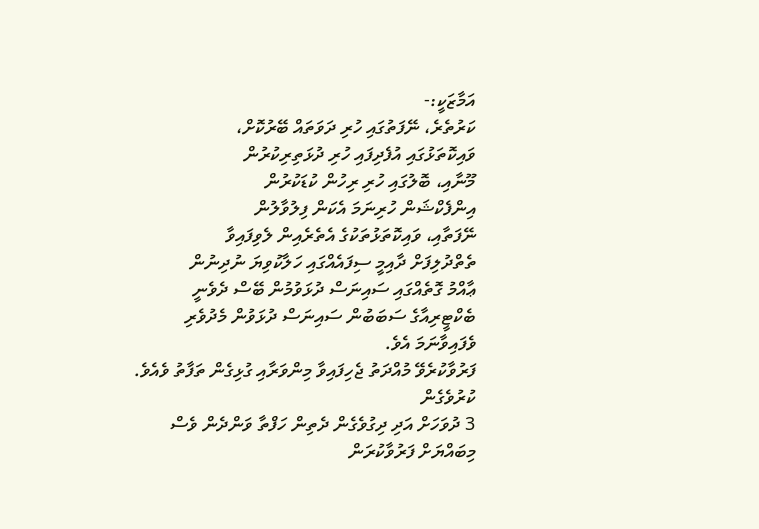އަމާޒަކީ:-
ކަރުތެރެ، ނޭފަތުގައި ހުރި ދަވަތައް ބޭރުކޮށް،
ވައިކޮތަޅުގައި އުފެދިފައި ހުރި ދުޅަތިރިކުރުން
މޫނާއި، ބޮލުގައި ހުރި ރިހުން ކުޑަކުރުން
އިންފެކްޝަން ހުރިނަމަ އެކަން ފިލުވާލުން
ނޭފަތާއި، ވައިކޮތަޅުތަކުގެ އެތެރެއިން ލެވިފައިވާ
ތެތްދުލިފަށް ދާއިމީ ސިފައެއްގައި ހަލާކުވިޔަ ނުދިނުން
ޢާއްމު ގޮތެއްގައި ސައިނަސް ދުޅަވުމުން ބޭސް ދެވެނީ
ބެކްޓީރިއާގެ ސަބަބުން ސައިނަސް ދުޅަވުން މެދުވެރި ވެފައިވާނަމަ އެވެ.
ފަރުވާކުރެވޭ މުއްދަތު ޖެހިފައިވާ މިންވަރާއި ގުޅިގެން ތަފާތު ވެއެވެ. ކުރުވެގެން
3 ދުވަހަށް އަދި ދިގުވެގެން ދެތިން ހަފްތާ ވަންދެން ވެސް މިބައްޔަށް ފަރުވާކުރަން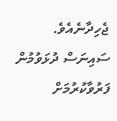ޖެހިދާނެއެވެ.
ސައިނަސް ދުޅަވުމުން ފަރުވާކުރުމަށް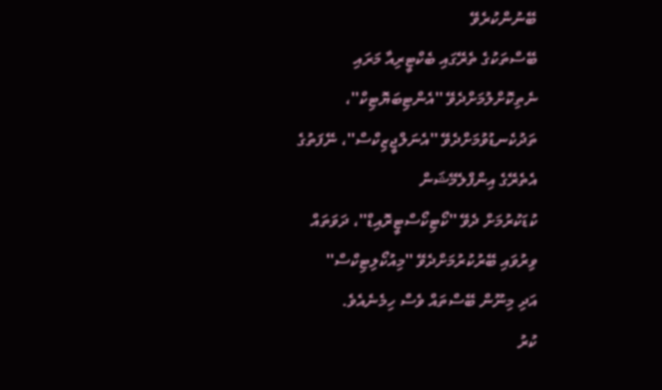ބޭނުންކުރެވޭ
ބޭސްތަކުގެ ތެރޭގައި ބެކްޓީރިއާ މަރައި ނެތިކޮށްލުމަށްދެވޭ ''އެންޓިބަޔޮޓިކް''،
ތަދުކެނޑުވުމަށްދެވޭ ''އެނަލްޖީޒިކްސް''، ނޭފަތުގެ އެތެރޭގެ އިންފްލެމޭޝަން
ކުޑަކުރުމަށް ދެވޭ ''ކޯޓިކޯސްޓީރޮއިޑް''، ދަވަތައް ވިރުވައި ބޭރުކުރުމަށްދެވޭ ''މިއުކޯލިޓިކްސް''
އަދި މިނޫން ބޭސްތައް ވެސް ހިމެނެއެވެ.
ކުރު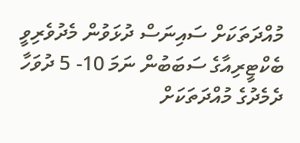މުއްދަތަކަށް ސައިނަސް ދުޅަވުން މެދުވެރިވީ
ބެކްޓީރިއާގެ ސަބަބުން ނަމަ 10- 5 ދުވަހާ ދެމެދުގެ މުއްދަތަކަށް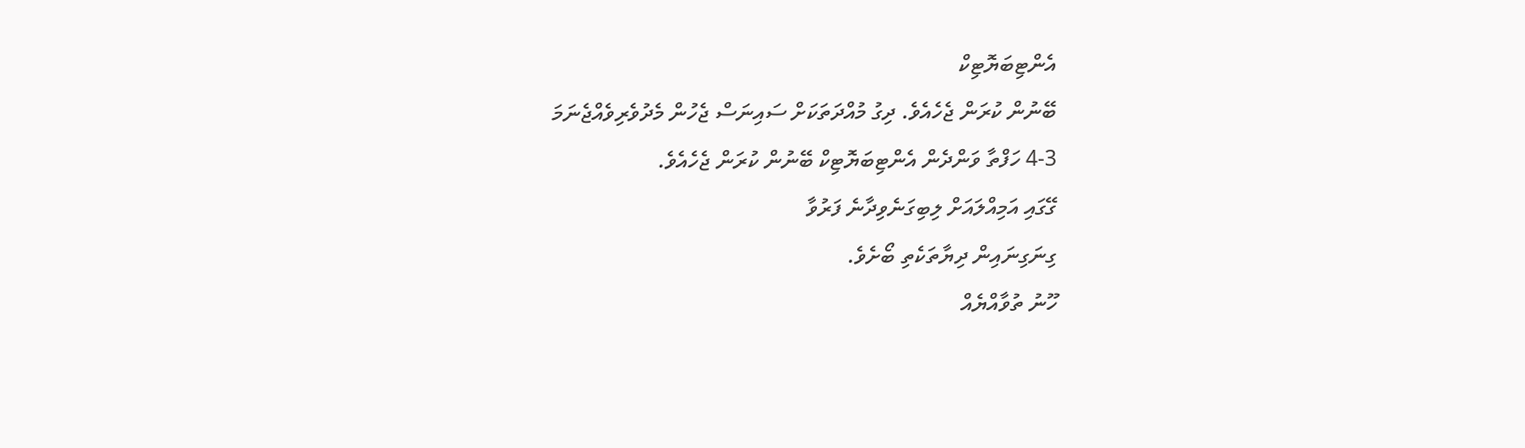އެންޓިބަޔޮޓިކް
ބޭނުން ކުރަން ޖެހެއެވެ. ދިގު މުއްދަތަކަށް ސައިނަސް ޖެހުން މެދުވެރިވެއްޖެނަމަ
4-3 ހަފްތާ ވަންދެން އެންޓިބަޔޮޓިކް ބޭނުން ކުރަން ޖެހެއެވެ.
ގޭގައި އަމިއްލައަށް ލިބިގަނެވިދާނެ ފަރުވާ
ގިނަގިނައިން ދިޔާތަކެތި ބޯށެވެ.
ހޫނު ތުވާއްޔެއް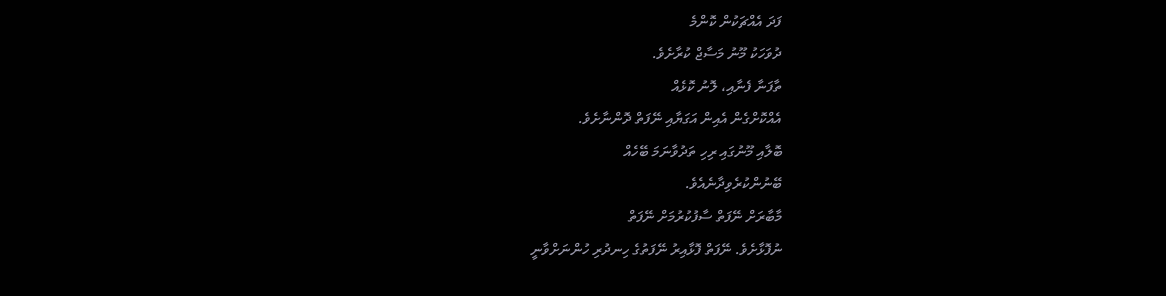ފަދަ އެއްޗަކުން ކޮންމެ
ދުވަހަކު މޫނު މަސާޖް ކުރާށެވެ.
ތާފަނާ ފެނާއި، ލޮނު ކޮޅެއް
އެއްކޮށްގެން އެއިން އަގަޔާއި ނޭފަތް ދޮންނާށެވެ.
ބޮލާއި މޫނުގައި ރިހި ތަދުވާނަމަ ބޭހެއް
ބޭނުންކުރެވިދާނެއެވެ.
މާބާރަށް ނޭފަތް ސާފުކުރުމަށް ނޭފަތް
ނުފޮޅާށެވެ. ނޭފަތް ފޮޅާއިރު ނޭފަތުގެ ހިނދުރި ހުންނަށްވާނީ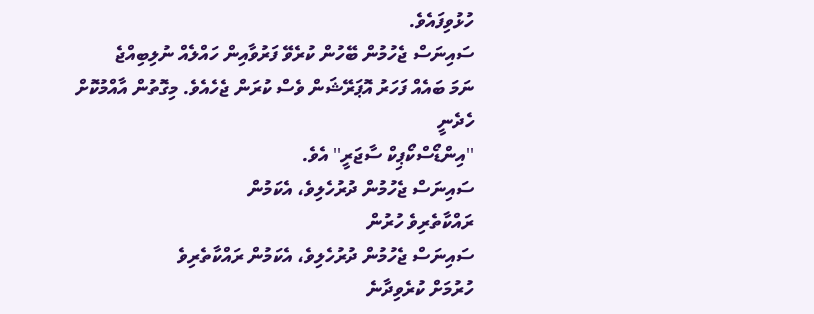ހުޅުވިފައެވެ.
ސައިނަސް ޖެހުމުން ބޭހުން ކުރެވޭ ފަރުވާއިން ހައްލެއް ނުލިބިއްޖެ
ނަމަ ބައެއް ފަހަރު އޮޕަރޭޝަން ވެސް ކުރަން ޖެހެއެވެ. މިގޮތުން އާއްމުކޮށް ހެދެނީ
''އިންޑޯސްކޯޕިކް ސާޖަރީ'' އެވެ.
ސައިނަސް ޖެހުމުން ދުރުހެލިވެ، އެކަމުން
ރައްކާތެރިވެ ހުރުން
ސައިނަސް ޖެހުމުން ދުރުހެލިވެ، އެކަމުން ރައްކާތެރިވެ
ހުރުމަށް ކުރެވިދާނެ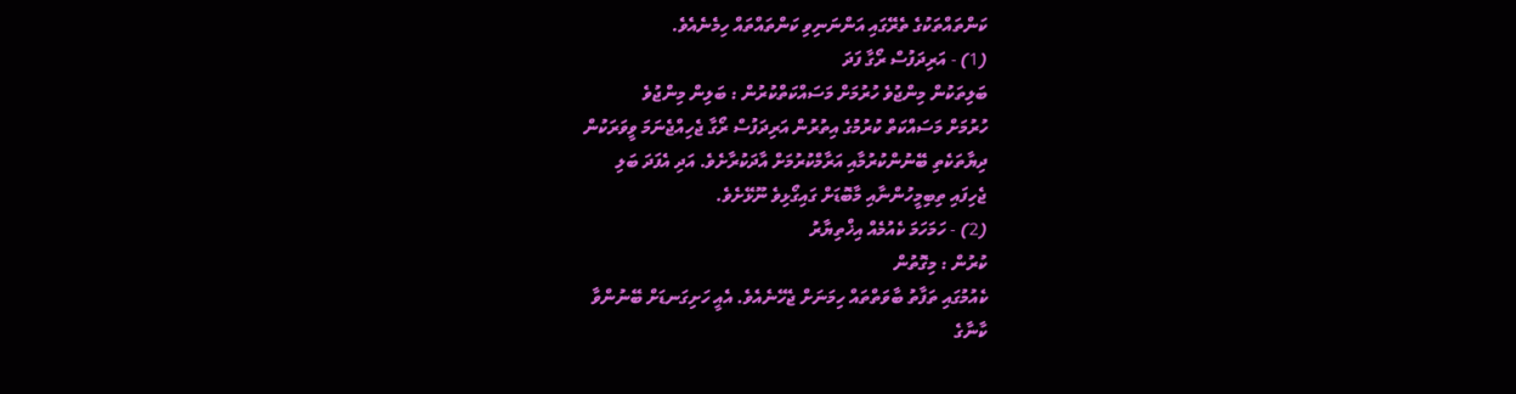ކަންތައްތަކުގެ ތެރޭގައި އަންނަނިވި ކަންތައްތައް ހިމެނެއެވެ.
(1) - އަރިދަފުސް ރޯގާ ފަދަ
ބަލިތަކުން މިންޖުވެ ހުރުމަށް މަސައްކަތްކުރުން : ބަލިން މިންޖުވެ
ހުރުމަށް މަސައްކަތް ކުރުމުގެ އިތުރުން އަރިދަފުސް ރޯގާ ޖެހިއްޖެނަމަ ވީވަރަކުން
ދިޔާތަކެތި ބޭނުންކުރުމާއި އަރާމްކުރުމަށް އާދަކުރާށެވެ. އަދި އެފަދަ ބަލި
ޖެހިފައި ތިބިމީހުންނާއި މާބޮޑަށް ގައިގޯޅިވެ ނޫޅޭށެވެ.
(2) - ހަމަހަމަ ކެއުމެއް އިޚްތިޔާރު
ކުރުން : މިގޮތުން
ކެއުމުގައި ތަފާތު ބާވަތްތައް ހިމަނަށް ޖެހޭނެއެވެ. އެއީ ހަށިގަނޑަށް ބޭނުންވާ
ކާނާގެ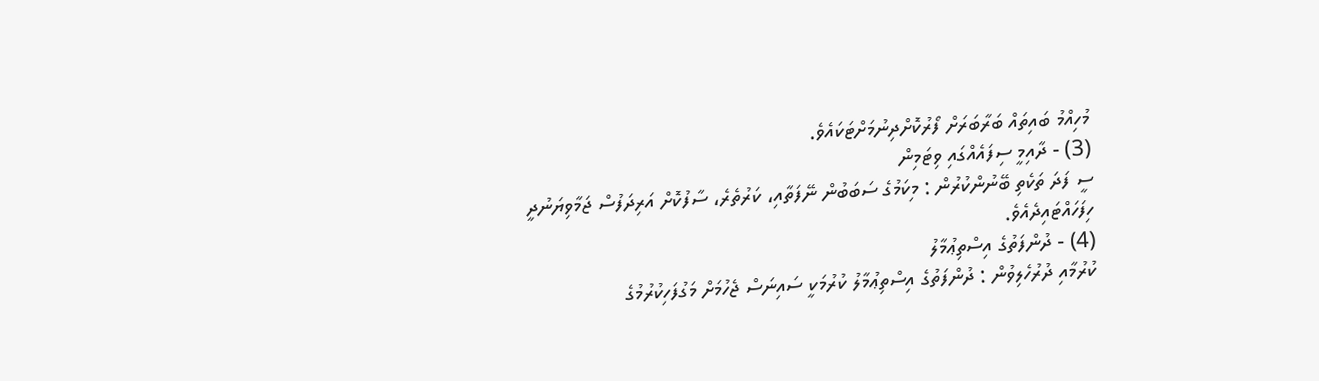މުހިއްމު ބައިތައް ބަރާބަރަށް ފޯރުކޮށްދިނުމަށްޓަކައެވެ.
(3) - ދާއިމީ ސިފައެއްގައި ވިޓަމިން
ސީ ފަދަ ތަކެތި ބޭނުންކުރުން : މިކަމުގެ ސަބަބުން ނޭފަތާއި، ކަރުތެރެ، ސާފުކޮށް އަރިދަފުސް ޖަމާވިޔަނުދީ
ހިފަހައްޓައިދެއެވެ.
(4) - ދުންފަތުގެ އިސްތިޢުމާލު
ކުރުމާއި ދުރުހެލިވުން : ދުންފަތުގެ އިސްތިޢުމާލު ކުރުމަކީ ސައިނަސް ޖެހުމަށް މަގުފަހިކުރުމުގެ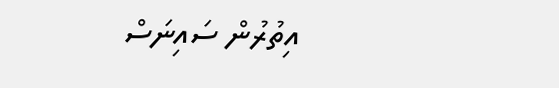އިތުރުން ސައިނަސް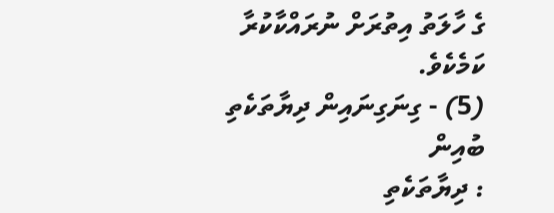ގެ ހާލަތު އިތުރަށް ނުރައްކާކުރާ ކަމެކެވެ.
(5) - ގިނަގިނައިން ދިޔާތަކެތި ބުއިން
: ދިޔާތަކެތި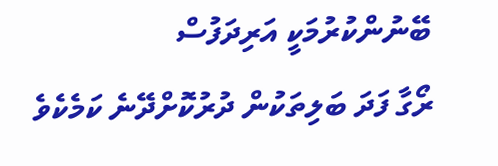ބޭނުންކުރުމަކީ އަރިދަފުސް
ރޯގާ ފަދަ ބަލިތަކުން ދުރުކޮށްދޭނެ ކަމެކެވެ